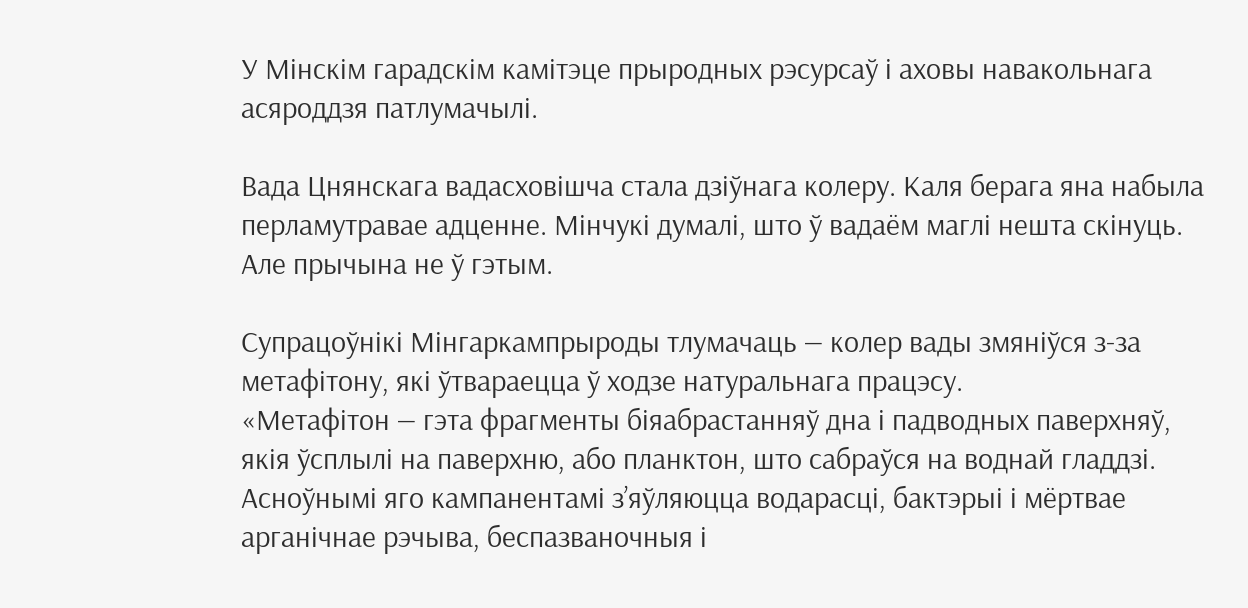У Мінскім гарадскім камітэце прыродных рэсурсаў і аховы навакольнага асяроддзя патлумачылі.

Вада Цнянскага вадасховішча стала дзіўнага колеру. Каля берага яна набыла перламутравае адценне. Мінчукі думалі, што ў вадаём маглі нешта скінуць. Але прычына не ў гэтым.

Супрацоўнікі Мінгаркампрыроды тлумачаць — колер вады змяніўся з-за метафітону, які ўтвараецца ў ходзе натуральнага працэсу.
«Метафітон — гэта фрагменты біяабрастанняў дна і падводных паверхняў, якія ўсплылі на паверхню, або планктон, што сабраўся на воднай гладдзі. Асноўнымі яго кампанентамі з’яўляюцца водарасці, бактэрыі і мёртвае арганічнае рэчыва, беспазваночныя і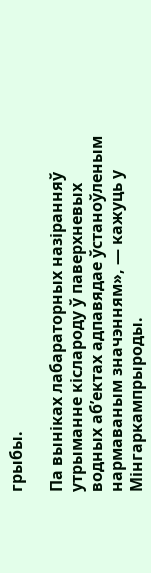грыбы.

Па выніках лабараторных назіранняў утрыманне кіслароду ў паверхневых водных аб’ектах адпавядае ўстаноўленым нармаваным значэнням», — кажуць у Мінгаркампрыроды.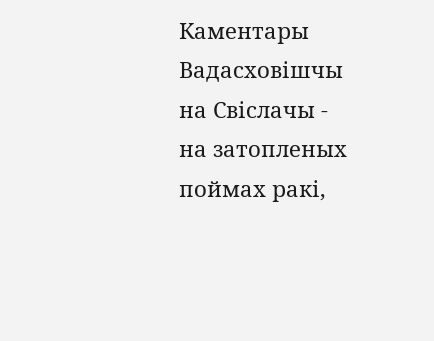Каментары
Вадасховішчы на Свіслачы - на затопленых поймах ракі,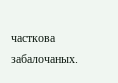часткова забалочаных.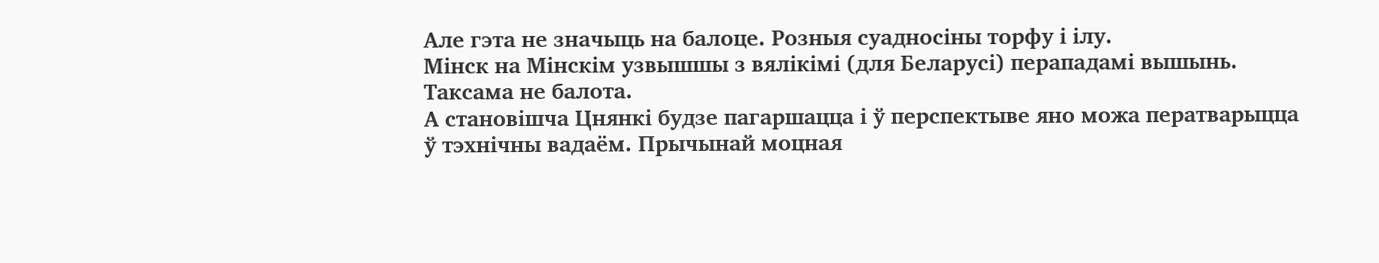Але гэта не значыць на балоце. Розныя суадносіны торфу і ілу.
Мінск на Мінскім узвышшы з вялікімі (для Беларусі) перападамі вышынь. Таксама не балота.
А становішча Цнянкі будзе пагаршацца і ў перспектыве яно можа ператварыцца ў тэхнічны вадаём. Прычынай моцная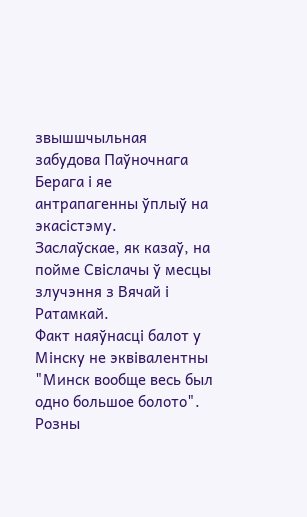звышшчыльная забудова Паўночнага Берага і яе антрапагенны ўплыў на экасістэму.
Заслаўскае, як казаў, на пойме Свіслачы ў месцы злучэння з Вячай і Ратамкай.
Факт наяўнасці балот у Мінску не эквівалентны "Минск вообще весь был одно большое болото". Розны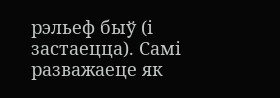рэльеф быў (і застаецца). Самі разважаеце як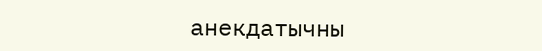анекдатычны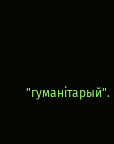"гуманітарый".